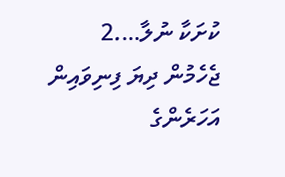ކުށަކާ ނުލާ….2
ޖެހެމުން ދިޔަ ފިނިވައިން އަހަރެންގެ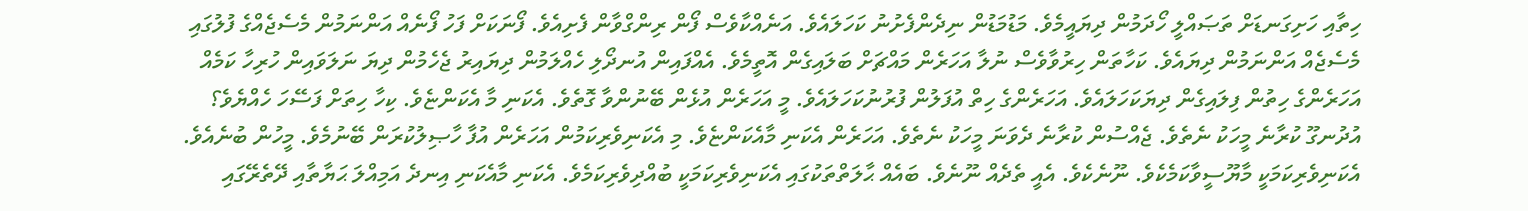ހިތާއި ހަށިގަނޑަށް ތަޞައްލީ ހޯދަމުން ދިޔައީމެވެ. މަޑުމަޑުން ނިދެންފެށުނު ކަހަލައެވެ. އަނެއްކާވެސް ފޯން ރިންގްވާން ފެށިއެވެ. ފޯނަކަށް ފަހު ފޯނެއް އަންނަމުން މެސެޖެއްގެ ފުލުގައި މެސެޖެއް އަންނަމުން ދިޔައެވެ. ކަހާތަން ހިރުވާވެސް ނުލާ އަހަރެން މައްޗަށް ބަލައިގެން އޮތީމެވެ. އެއްފައިން އުނދޯލި ހެއްލަމުން ދިޔައިރު ޖެހެމުން ދިޔަ ނަލަވައިން ހުރިހާ ކަމެއް އަހަރެންގެ ހިތުން ފިލައިގެން ދިޔަކަހަލައެވެ. އަހަރެންގެ ހިތް އުފަލުން ފުރުނުކަހަލައެވެ. މީ އަހަރެން އުޅެން ބޭނުންވާ ގޮތެވެ. އެކަނި މާ އެކަންޏެވެ. ކިހާ ހިތަށް ފަސޭހަ ހެއްޔެވެ؟ އުދުނގޫ ކުރާނެ މީހަކު ނެތެވެ. ޖެއްސުން ކުރާނެ ދެވަނަ މީހަކު ނެތެވެ. އަހަރެން އެކަނި މާއެކަންޏެވެ. މި އެކަނިވެރިކަމުން އަހަރެން އުފާ ހާޞިލުކުރަން ބޭނުމެވެ. މީހުން ބުނެއެވެ. އެކަނިވެރިކަމަކީ މާޔޫސީވާކަމެކެވެ. ނޫނެކެވެ. އެއީ ތެދެއް ނޫނެވެ. ބައެއް ޙާލަތްތަކުގައި އެކަނިވެރިކަމަކީ ބުއްދިވެރިކަމެވެ. އެކަނި މާއެކަނި އިނދެ އަމިއްލަ ޙަޔާތާއި ދޭތެރޭގައި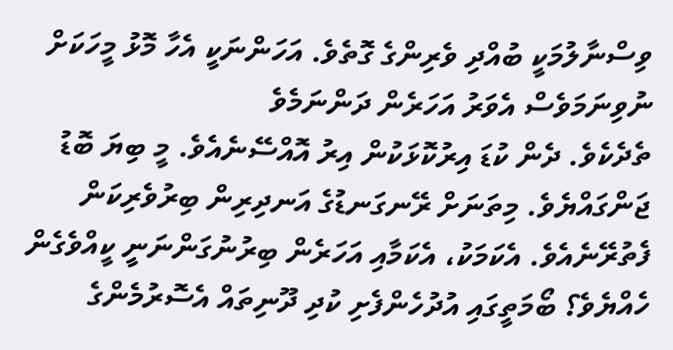ވިސްނާލުމަކީ ބުއްދި ވެރިންގެ ގޮތެވެ. އަހަންނަކީ އެހާ މޮޅު މީހަކަށް ނުވިނަމަވެސް އެވަރު އަހަރެން ދަންނަމެވެ
ތެދެކެވެ. ދެން ކުޑަ އިރުކޮޅަކުން އިރު އޮއްސޭނެއެވެ. މީ ބިޔަ ބޮޑު ޖަންގައްޔެވެ. މިތަނަށް ރޭނގަނޑުގެ އަނދިރިން ބިރުވެރިކަން ފެތުރޭނެއެވެ. އެކަމަކު، އެކަމާއި އަހަރެން ބިރުނުގަންނަނީ ކީއްވެގެން ހެއްޔެވެ؟ ބޯމަތީގައި އުދުހެންފެށި ކުދި ދޫނިތައް އެސޮރުމެންގެ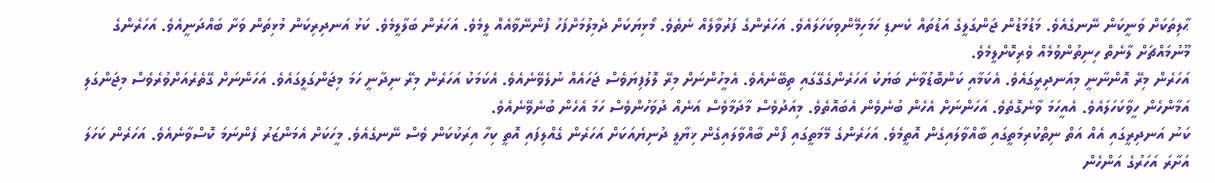ޙާލިތަކަށް ވަނީކަން ނޭނގެއެވެ. މަޑުމަޑުން ޖަންގަލީގެ އަޑުތައް ކެނޑި ހަމަހިމޭންވިކަހަލައެވެ. އަހަރެންގެ ފަރުވާލެއް ނެތެވެ. މޯޅިޔަކަށް ދެމިލުމަށްފަހު ފުންނޭވާއެއް ލީމެވެ. އަހަރެން ބަލާލީމެވެ. ކަޅު އަނދިރިކަން މުޅިތަން ވަށާ ބައްދަނީއެވެ. އަހަރެންގެ މޫނުމައްޗަށް ލާނެތް ހިނިތުންވުމެއް ވެރިކޮށްލީމެވެ.
އަހަރެން މިރޭ އޮންނާނީ މިއަނދިރީގައެވެ. އެކަމާއި ކަންބޮޑުވާނެ ބަޔަކު އަހަރެންގެގޭގައި ތިބޭނެއެވެ. އެމީހުންނަށް މިރޭ ލޮލުފިޔަވެސް ޖަހައެއް ނުލެވޭނެއެވެ. އެކަމަކު އަހަރެން މިރޭ ނިދާނީ ހަމަ މިޖަންގަލީގައެވެ. އަހަންނަށް ގޭތެރެއަށްވުރެވެސް މިޖަންގަލި އަމާންހެން ހީވާކަހަލައެވެ. އެއީހަމަ ވާނެގޮތެވެ. އަހަންނަށް އެހެން ބުނެވެން އެބައޮތެވެ. މިއަދުވެސް މާދަމާވެސް އަނެއް ދުވަހުންވެސް ހަމަ އެހެން ބުނެވޭނެއެވެ.
ކަނު އަނދިރީގައި އެއް އަތް ނިތްކުރިމަތީގައި ބާއްވާލައިގެން އޮތީމެވެ. އަހަރެންގެ މޭމަތީގައި ފޯން ބާއްވާލައިގެން ޚިޔާލީ ދުނިޔެއަކަށް އަހަރެން ގެއްލިފައި އޮތީ ކިހާ އިރަކުކަން ވެސް ނޭނގެއެވެ. މީހަކަށް އެމަންޒަރު ފެންނަމަ ކޮސްވާނެއެވެ. އަހަރެން ކަހަލަ އަށާރަ އަހަރުގެ އަންހެން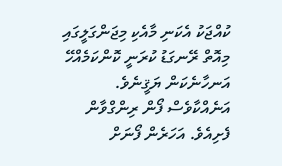ކުއްޖަކު އެކަނި މާއެކި މިޖަންގަލީގައި މިއޮތް ރޭނގަޑު ކުރަނީ ކޮންކަމެއްހޭ އަނހާނެކަން ޔަޤީނެވެ.
އަނެއްކާވެސް ފޯން ރިންގްވާން ފެށިއެވެ. އަހަރެން ފޯނަށް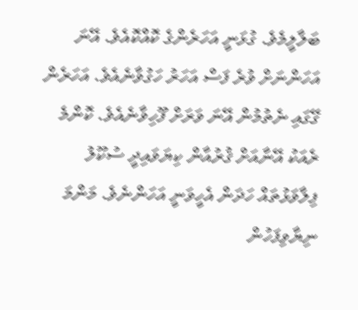ބަލާލީމެވެ. ގުޅަނީ އަހަރެންގެ ކޮއްކޮއެވެ. އޭނަ އަހަންނަށް ވުރެ ފަސް އަހަރު ހަގުވާނެއެވެ. އަހަރެން ގޭގައި ނެތުމުން އޭނަ ވަރަށް ފޫހިވާނެއެވެ. ކޮންމެ ރެއަކު އޭނާއަށް ޤުރުއާން ކިޔަވައިދީ ސުކޫލު ފިލާވަޅުތައް ހަދަން އެހީވަނީ އަހަންނެވެ. މަންމަ ނިޔާވިފަހުން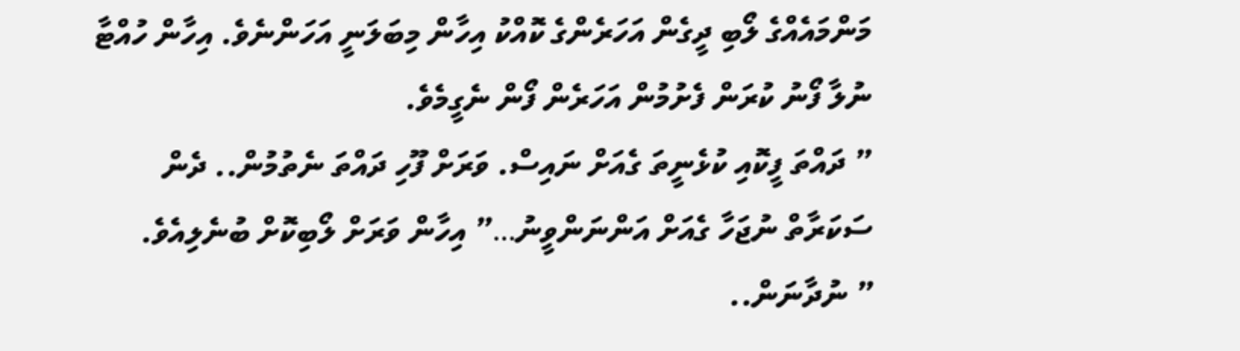މަންމައެއްގެ ލޯބި ދީގެން އަހަރެންގެ ކޮއްކު އިހާން މިބަލަނީ އަހަންނެވެ. އިހާން ހުއްޓާ ނުލާ ފޯނު ކުރަން ފެށުމުން އަހަރެން ފޯން ނެގީމެވެ.
” ދައްތަ ފީކޮއި ކުޅެނީތަ ގެއަށް ނައިސް. ވަރަށް ފޫހި ދައްތަ ނެތުމުން.. ދެން ސަކަރާތް ނުޖަހާ ގެއަށް އަންނަންވީނު…” އިހާން ވަރަށް ލޯބިކޮށް ބުނެލިއެވެ.
” ނުދާނަން..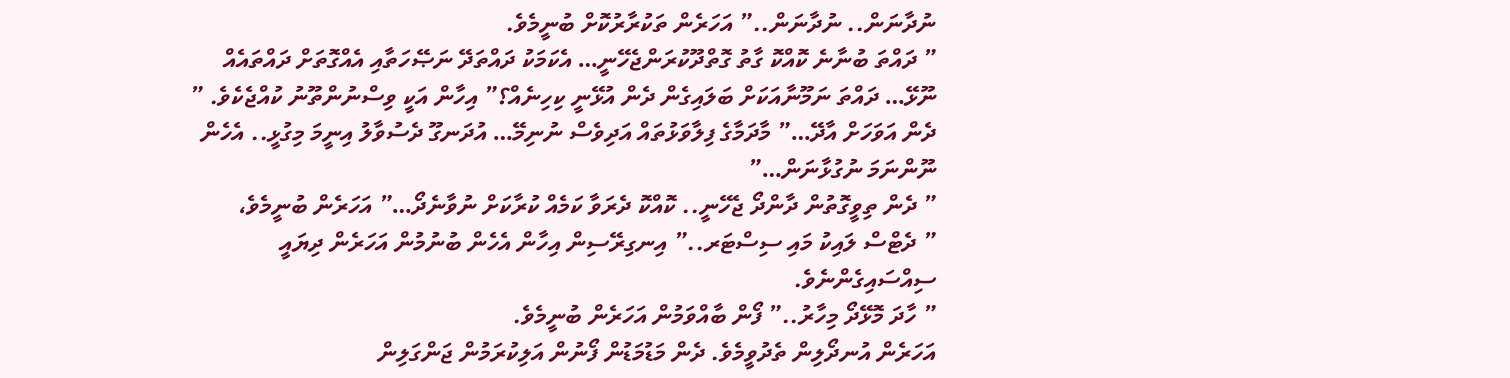ނުދާނަން.. ނުދާނަން..” އަހަރެން ތަކުރާރުކޮށް ބުނީމެވެ.
” ދައްތަ ބުނާނެ ކޮއްކޮ ގާތު ގޮތްދޫކުރަންޖެހޭނީ… އެކަމަކު ދައްތަދޭ ނަޞޭހަތާއި އެއްގޮތަށް ދައްތައެއް ނޫޅޭ… ދައްތަ ނަމޫނާއަކަށް ބަލައިގެން ދެން އުޅޭނީ ކިހިނެއް؟” އިހާން އަކީ ވިސްނުންތޫނު ކުއްޖެކެވެ. ” ދެން އަވަހަށް އާދޭ…” މާދަމާގެ ފިލާވަޅުތައް އަދިވެސް ނުނިމޭ… އުދަނގޫ ދެސުވާލު އިނީމަ މިގުޅީ.. އެހެން ނޫންނަމަ ނުގުޅާނަން…”
” ދެން ތިވީގޮތުން ދާންދޯ ޖެހޭނީ.. ކޮއްކޮ ދެރަވާ ކަމެއް ކުރާކަށް ނުވާނެދޯ…” އަހަރެން ބުނީމެވެ،
” ދެޓްސް ލައިކު މައި ސިސްޓަރ..” އިނގިރޭސިން އިހާން އެހެން ބުނުމުން އަހަރެން ދިޔައީ ސިއްސައިގެންނެވެ.
” ހާދަ މޮޅޭދޯ މިހާރު..” ފޯން ބާއްވަމުން އަހަރެން ބުނީމެވެ.
އަހަރެން އުނދޯލިން ތެދުވީމެވެ. ދެން މަޑުމަޑުން ފޯނުން އަލިކުރަމުން ޖަންގަލިން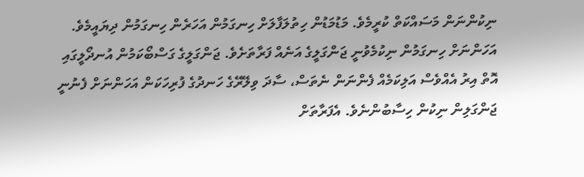ނިކުންނަން މަސައްކަތް ކުރީމެވެ. މަޑުމަޑުން ހިތުލަފާލަށް ހިނގަމުން އަހަރެން ހިނގަމުން ދިޔައީމެވެ. އަހަންނަށް ހިނގަމުން ނިކުމެވުނީ ޖަންގަލީގެ އަނެއް ފަރާތަށެވެ. ޖަންގަލީގެ ގަސްބޯކަމުން އުނދޯލީގައި އޮތް އިރު އެއްވެސް އަލިކަމެއް ފެންނަން ނެތަސް، ސާދަ ވިލޭރޭގެ ހަނދުގެ ފުރިހަކަން އަހަންނަށް ފެނުނީ ޖަންގަލިން ނިކުން ހިސާބުންނެވެ. އެފަރާތަށް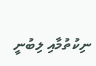ނިކުތުމާއި ލިބުނީ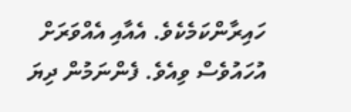ހައިރާންކަމެކެވެ. އެއާއި އެއްވަރަށް އުހައުވެސް ވިއެވެ. ފެންނަމުން ދިޔަ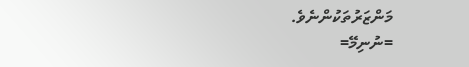މަންޒަރުތަކުންނެވެ.
=ނުނިމޭ=